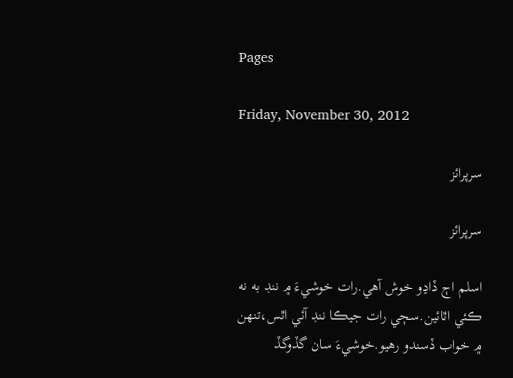Pages

Friday, November 30, 2012

سرپرائز

سرپرائز

اسلم اڄ ڏاڍو خوش آهي.رات خوشيءَ ۾ ننڊ به نه ڪئي اٿائين.سڄي رات جيڪا ننڊ آئي اٿس،تنهن ۾ خواب ڏسندو رهيو.خوشيءَ سان گڏوگڏ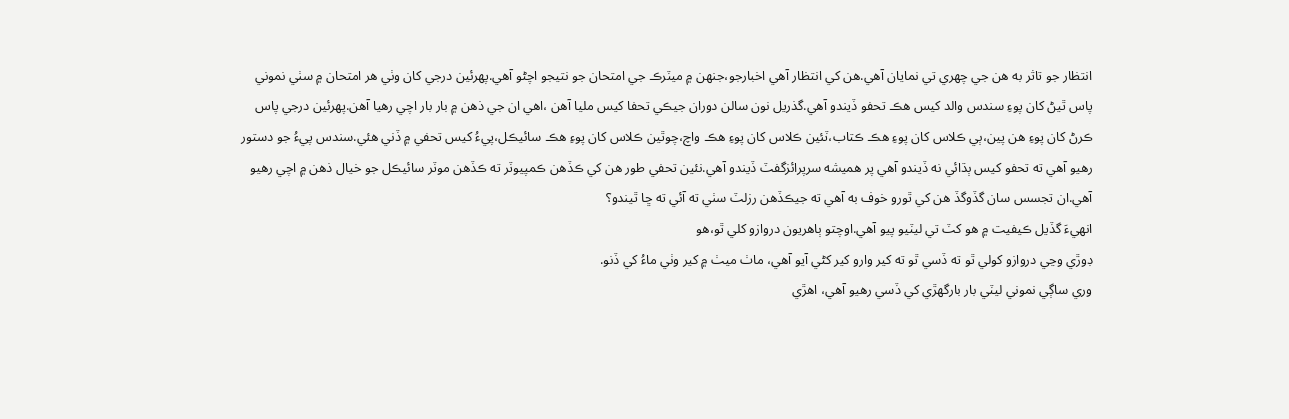انتظار جو تاثر به هن جي چهري تي نمايان آهي.هن کي انتظار آهي اخبارجو،جنهن ۾ ميٽرڪ جي امتحان جو نتيجو اچڻو آهي.پهرئين درجي کان وٺي هر امتحان ۾ سٺي نموني پاس ٿيڻ کان پوءِ سندس والد کيس هڪ تحفو ڏيندو آهي.گذريل نون سالن دوران جيڪي تحفا کيس مليا آهن ،اهي ان جي ذهن ۾ بار بار اچي رهيا آهن.پهرئين درجي پاس ڪرڻ کان پوءِ هن پين،ٻي ڪلاس کان پوءِ هڪ ڪتاب،ٽئين ڪلاس کان پوءِ هڪ واچ،چوٿين ڪلاس کان پوءِ هڪ سائيڪل،پيءُ کيس تحفي ۾ ڏني هئي.سندس پيءُ جو دستور رهيو آهي ته تحفو کيس ٻڌائي نه ڏيندو آهي پر هميشه سرپرائزگفٽ ڏيندو آهي.نئين تحفي طور هن کي ڪڏهن ڪمپيوٽر ته ڪڏهن موٽر سائيڪل جو خيال ذهن ۾ اچي رهيو آهي.ان تجسس سان گڏوگڏ هن کي ٿورو خوف به آهي ته جيڪڏهن رزلٽ سٺي ته آئي ته ڇا ٿيندو؟
انهيءَ گڏيل ڪيفيت ۾ هو کٽ تي ليٽيو پيو آهي.اوچتو ٻاهريون دروازو کلي ٿو،هو
ڊوڙي وڃي دروازو کولي ٿو ته ڏسي ٿو ته کير وارو کير کڻي آيو آهي، ماٺ ميٺ ۾ کير وٺي ماءُ کي ڏنو.
وري ساڳي نموني ليٽي بار بارگھڙي کي ڏسي رهيو آهي، اهڙي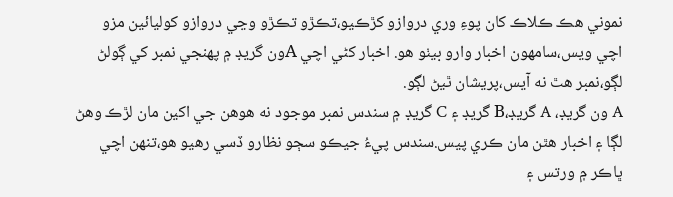نموني هڪ ڪلاڪ کان پوءِ وري دروازو کڙڪيو،تڪڙو تڪڙو وڃي دروازو کوليائين مزو اچي ويس،سامهون اخبار وارو بيٺو هو. اخبار کڻي اچي Aون گريڊ ۾ پهنجي نمبر کي ڳولڻ لڳو،نمبر هٿ نه آيس،پريشان ٿيڻ لڳو.
A ون گريڊ، A گريڊ،B گريڊ ۽ C گريڊ ۾ سندس نمبر موجود نه هوهن جي اکين مان لڙڪ وهڻ لڳا ۽ اخبار هٿن مان ڪري پيس.سندس پيءُ جيڪو سڄو نظارو ڏسي رهيو هو،تنهن اچي ڀاڪر ۾ ورتس ۽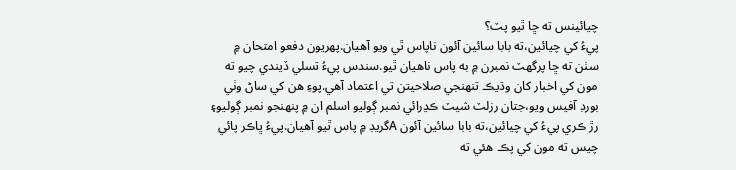چيائينس ته ڇا ٿيو پٽ؟
پيءُ کي چيائين،ته بابا سائين آئون ناپاس ٿي ويو آهيان.پهريون دفعو امتحان ۾ سٺن ته ڇا پرگھٽ نمبرن ۾ به پاس ناهيان ٿيو.سندس پيءُ تسلي ڏيندي چيو ته مون کي اخبار کان وڌيڪ تنهنجي صلاحيتن تي اعتماد آهي.پوءِ هن کي ساڻ وٺي بورڊ آفيس ويو،جتان رزلٽ شيٽ ڪڍرائي نمبر ڳوليو اسلم ان ۾ پنهنجو نمبر ڳوليو۽ رڙ ڪري پيءُ کي چيائين،ته بابا سائين آئون Aگريڊ ۾ پاس ٿيو آهيان.پيءُ ڀاڪر پائي چيس ته مون کي پڪ هئي ته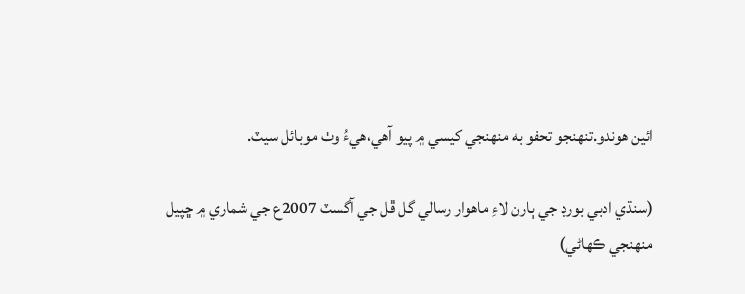ائين هوندو.تنهنجو تحفو به منهنجي کيسي ۾ پيو آهي،هيءُ وٺ موبائل سيٽ.

(سنڌي ادبي بورڊ جي ٻارن لاءِ ماهوار رسالي گل ڦل جي آگسٽ 2007ع جي شماري ۾ ڇپيل منهنجي ڪهاڻي)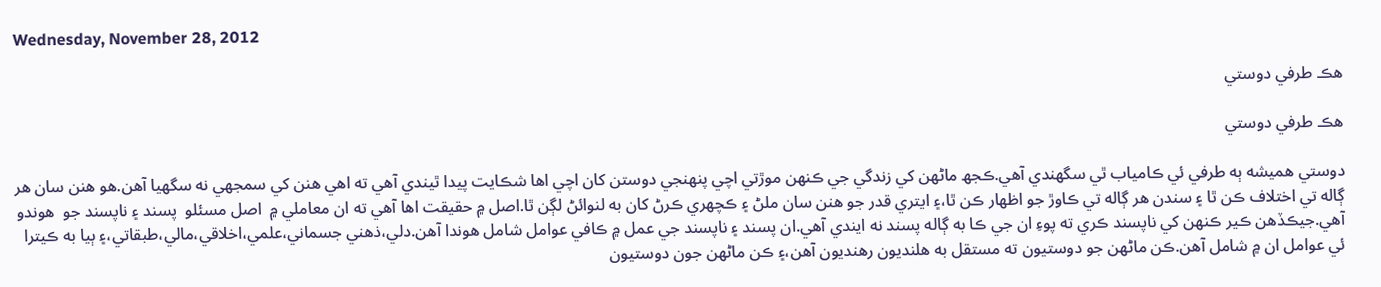Wednesday, November 28, 2012

هڪ طرفي دوستي

هڪ طرفي دوستي

دوستي هميشه ٻه طرفي ئي ڪامياب ٿي سگھندي آهي.ڪجھ ماڻهن کي زندگي جي ڪنهن موڙتي اچي پنهنجي دوستن کان اچي اها شڪايت پيدا ٿيندي آهي ته اهي هنن کي سمجھي نه سگھيا آهن.هو هنن سان هر ڳاله تي اختلاف ڪن ٿا ۽ سندن هر ڳاله تي ڪاوڙ جو اظهار ڪن ٿا،۽ ايتري قدر جو هنن سان ملڻ ۽ ڪچهري ڪرڻ کان به لنوائڻ لڳن ٿا.اصل ۾ حقيقت اها آهي ته ان معاملي ۾  اصل مسئلو  پسند ۽ ناپسند جو  هوندو آهي.جيڪڏهن ڪير ڪنهن کي ناپسند ڪري ته پوءِ ان جي ڪا به ڳاله پسند نه ايندي آهي.ان پسند ۽ ناپسند جي عمل ۾ ڪافي عوامل شامل هوندا آهن.دلي،ذهني جسماني،علمي،اخلاقي،مالي،طبقاتي،۽ ٻيا به ڪيترا ئي عوامل ان ۾ شامل آهن.ڪن ماڻهن جو دوستيون ته مستقل به هلنديون رهنديون آهن،۽ ڪن ماڻهن جون دوستيون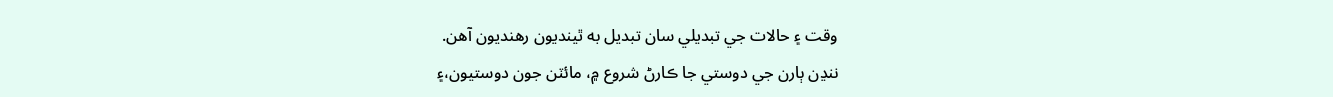وقت ۽ حالات جي تبديلي سان تبديل به ٿينديون رهنديون آهن.
ننڍن ٻارن جي دوستي جا ڪارڻ شروع ۾، مائٽن جون دوستيون،۽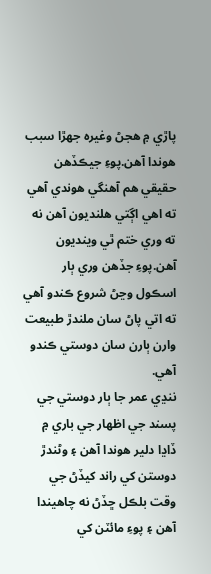پاڙي ۾ هجڻ وغيره جھڙا سبب هوندا آهن.پوءِ جيڪڏهن حقيقي هم آهنگي هوندي آهي ته اهي اڳتي هلنديون آهن نه ته وري ختم ٿي وينديون آهن.پوءِ جڏهن وري ٻار اسڪول وڃڻ شروع ڪندو آهي ته اتي پاڻ سان ملندڙ طبيعت وارن ٻارن سان دوستي ڪندو آهي.
ننڍي عمر جا ٻار دوستي جي پسند جي اظهار جي باري ۾ ڏاڍا دلير هوندا آهن ۽ وڻندڙ دوستن کي راند کيڏڻ جي وقت بلڪل ڇڏڻ نه چاهيندا آهن ۽ پوءِ مائٽن کي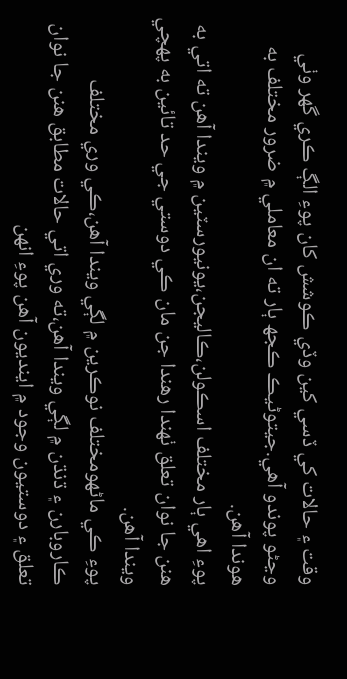وقت ۽ حالات کي ڏسي کين وڏي ڪوشش کان پوءِ الڳ ڪري گھر وٺي وڃڻو پوندو آهي.جيتوڻيڪ ڪجھ ٻار ته ان معاملي ۾ ضرور مختلف به هوندا آهن.
پوءِ اهي ٻار مختلف اسڪولن،ڪاليجن،يونيورسٽين ۾ ويندا آهن ته اتي به هنن جا نوان تعلق ٺهندا رهندا جن مان ڪي دوستي جي حد تائين به پهچي ويندا آهن.
پوءِ ڪي ماڻهومختلف نوڪرين ۾ لڳي ويندا آهن،ڪي وري مختلف ڪاروبارن ۽ ڌنڌن ۾ لڳي ويندا آهن،ته وري اتي حالات مطابق هنن جا نوان تعلق ۽ دوستيون وجود ۾ اينديون آهن پوءِ انهن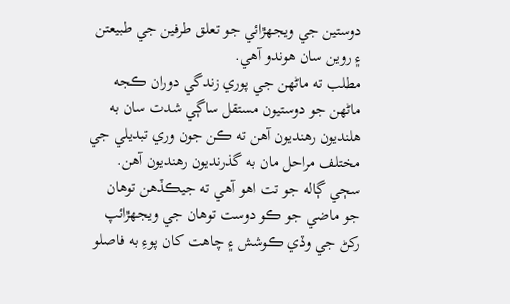دوستين جي ويجھڙائي جو تعلق طرفين جي طبيعتن ۽ روين سان هوندو آهي.
مطلب ته ماڻهن جي پوري زندگي دوران ڪجه ماڻهن جو دوستيون مستقل ساڳي شدت سان به هلنديون رهنديون آهن ته ڪن جون وري تبديلي جي مختلف مراحل مان به گذرنديون رهنديون آهن.
سڄي ڳاله جو تت اهو آهي ته جيڪڏهن توهان جو ماضي جو ڪو دوست توهان جي ويجھڙائپ رکڻ جي وڏي ڪوشش ۽ چاهت کان پوءِ به فاصلو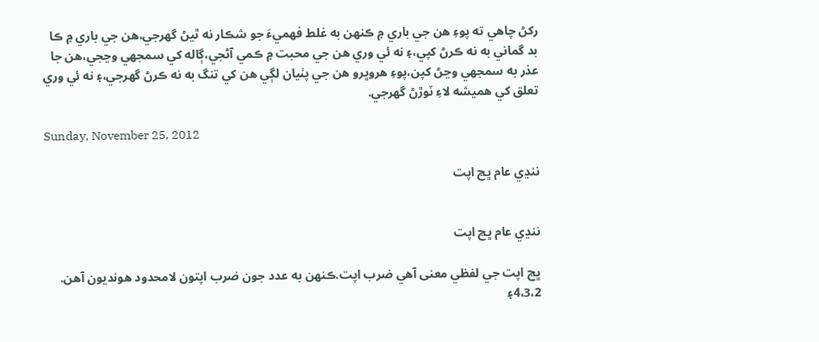رکڻ چاهي ته پوءِ هن جي باري ۾ ڪنهن به غلط فهميءَ جو شڪار نه ٿيڻ گھرجي،هن جي باري ۾ ڪا بد گماني به نه ڪرڻ کپي،۽ نه ئي وري هن جي محبت ۾ ڪمي آڻجي،ڳاله کي سمجھي وڃجي،هن جا عذر به سمجھي وڃڻ کپن،پوءِ هروڀرو هن جي پٺيان لڳي هن کي تنگ به نه ڪرڻ گھرجي،۽ نه ئي وري تعلق کي هميشه لاءِ ٽوڙڻ گھرجي.

Sunday, November 25, 2012

ننڍي عام ڀڃ اپت


ننڍي عام ڀڃ اپت

ڀڃ اپت جي لفظي معنى آهي ضرب اپت.ڪنهن به عدد جون ضرب اپتون لامحدود هونديون آهن. 4،3،2۽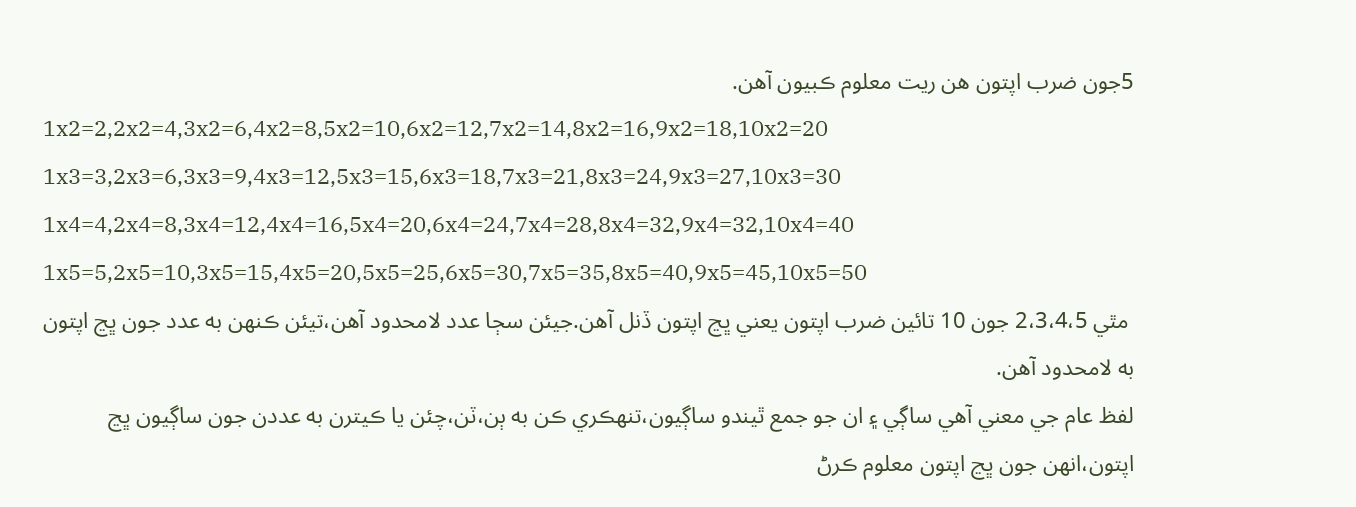5جون ضرب اپتون هن ريت معلوم ڪبيون آهن.
1x2=2,2x2=4,3x2=6,4x2=8,5x2=10,6x2=12,7x2=14,8x2=16,9x2=18,10x2=20
1x3=3,2x3=6,3x3=9,4x3=12,5x3=15,6x3=18,7x3=21,8x3=24,9x3=27,10x3=30
1x4=4,2x4=8,3x4=12,4x4=16,5x4=20,6x4=24,7x4=28,8x4=32,9x4=32,10x4=40
1x5=5,2x5=10,3x5=15,4x5=20,5x5=25,6x5=30,7x5=35,8x5=40,9x5=45,10x5=50
 مٿي 2،3،4،5 جون 10 تائين ضرب اپتون يعني ڀڃ اپتون ڏنل آهن.جيئن سڄا عدد لامحدود آهن،تيئن ڪنهن به عدد جون ڀڃ اپتون به لامحدود آهن.
لفظ عام جي معني آهي ساڳي ۽ ان جو جمع ٿيندو ساڳيون،تنهڪري ڪن به ٻن،ٽن،چئن يا ڪيترن به عددن جون ساڳيون ڀڃ اپتون،انهن جون ڀڃ اپتون معلوم ڪرڻ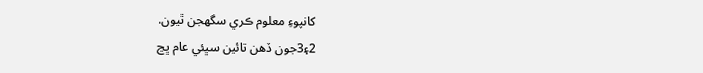کانپوءِ معلوم ڪري سگھجن ٿيون.
2۽3جون ڏهن تائين سڀئي عام ڀڃ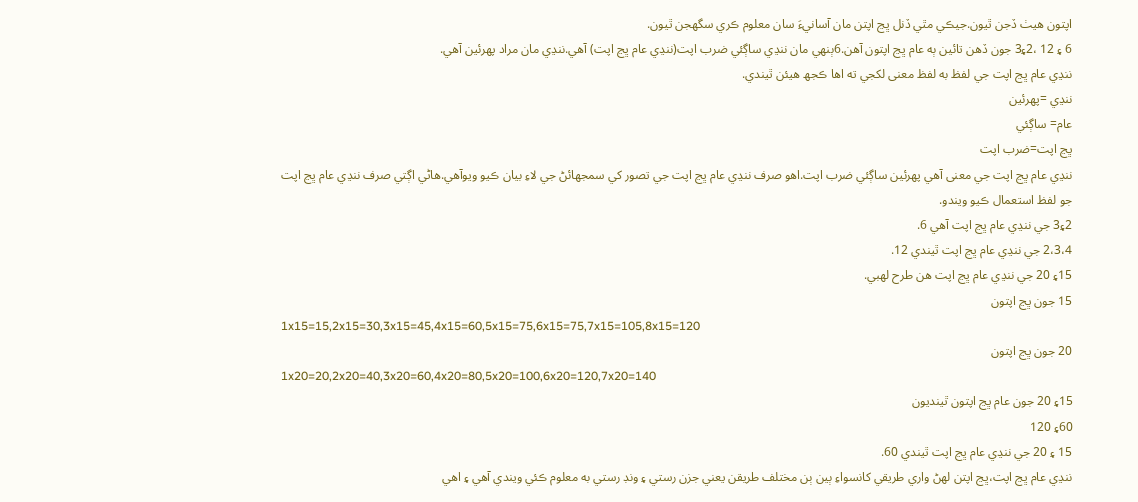اپتون هيٺ ڏجن ٿيون.جيڪي مٿي ڏنل ڀڃ اپتن مان آسانيءَ سان معلوم ڪري سگھجن ٿيون.
6 ۽ 12 ،2۽3 جون ڏهن تائين ٻه عام ڀڃ اپتون آهن.6ٻنهي مان ننڍي ساڳئي ضرب اپت(ننڍي عام ڀڃ اپت) آهي.ننڍي مان مراد پهرئين آهي.
ننڍي عام ڀڃ اپت جي لفظ به لفظ معنى لکجي ته اها ڪجھ هيئن ٿيندي.
ننڍي =پهرئين
عام= ساڳئي
ڀڃ اپت=ضرب اپت
ننڍي عام ڀڃ اپت جي معنى آهي پهرئين ساڳئي ضرب اپت.اهو صرف ننڍي عام ڀڃ اپت جي تصور کي سمجھائڻ جي لاءِ بيان ڪيو ويوآهي.هاڻي اڳتي صرف ننڍي عام ڀڃ اپت جو لفظ استعمال ڪيو ويندو.
2۽3 جي ننڍي عام ڀڃ اپت آهي 6.
2،3،4 جي ننڍي عام ڀڃ اپت ٿيندي 12.
15۽ 20 جي ننڍي عام ڀڃ اپت هن طرح لهبي.
15 جون ڀڃ اپتون
1x15=15,2x15=30,3x15=45,4x15=60,5x15=75,6x15=75,7x15=105,8x15=120
20 جون ڀڃ اپتون
1x20=20,2x20=40,3x20=60,4x20=80,5x20=100,6x20=120,7x20=140
15۽ 20 جون عام ڀڃ اپتون ٿينديون
60۽ 120
15 ۽ 20 جي ننڍي عام ڀڃ اپت ٿيندي 60.
ننڍي عام ڀڃ اپت،ڀڃ اپتن لهڻ واري طريقي کانسواءِ ٻين ٻن مختلف طريقن يعني جزن رستي ۽ ونڊ رستي به معلوم ڪئي ويندي آهي ۽ اهي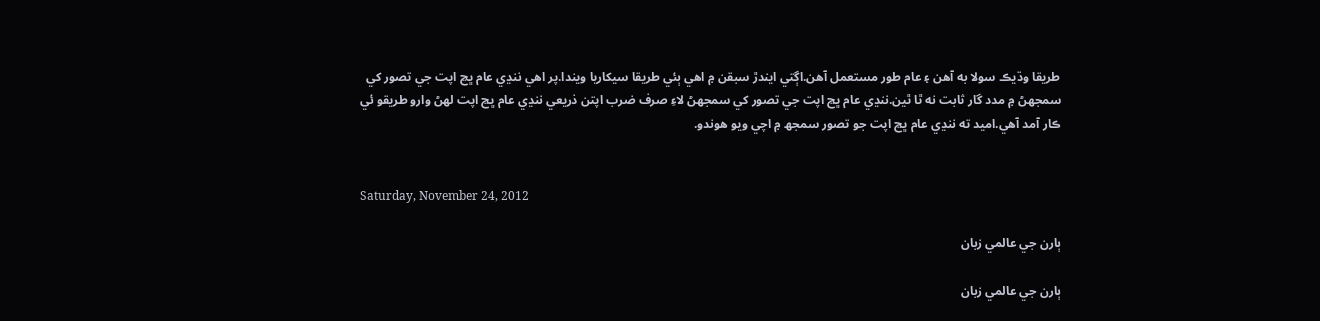طريقا وڌيڪ سولا به آهن ۽ عام طور مستعمل آهن.اڳتي ايندڙ سبقن ۾ اهي ٻئي طريقا سيکاريا ويندا.پر اهي ننڍي عام ڀڃ اپت جي تصور کي سمجھڻ ۾ مدد گار ثابت نه ٿا ٿين.ننڍي عام ڀڃ اپت جي تصور کي سمجھڻ لاءِ صرف ضرب اپتن ذريعي ننڍي عام ڀڃ اپت لهڻ وارو طريقو ئي ڪار آمد آهي.اميد ته ننڍي عام ڀڃ اپت جو تصور سمجھ ۾ اچي ويو هوندو.


Saturday, November 24, 2012

ٻارن جي عالمي زبان

ٻارن جي عالمي زبان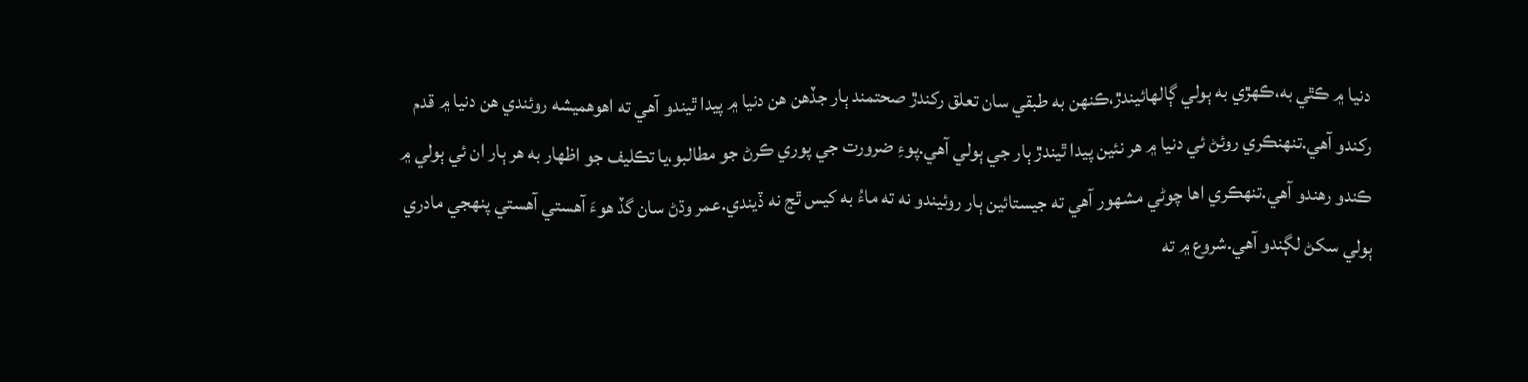دنيا ۾ ڪٿي به،ڪهڙي به ٻولي ڳالهائيندڙ،ڪنهن به طبقي سان تعلق رکندڙ صحتمند ٻار جڏهن هن دنيا ۾ پيدا ٿيندو آهي ته اهوهميشه روئندي هن دنيا ۾ قدم رکندو آهي.تنهنڪري روئڻ ئي دنيا ۾ هر نئين پيدا ٿيندڙ ٻار جي ٻولي آهي.پوءِ ضرورت جي پوري ڪرڻ جو مطالبو،يا تڪليف جو اظهار به هر ٻار ان ئي ٻولي ۾ ڪندو رهندو آهي.تنهڪري اها چوڻي مشهور آهي ته جيستائين ٻار روئيندو نه ته ماءُ به کيس ٿڃ نه ڏيندي.عمر وڌڻ سان گڏ هوءَ آهستي آهستي پنهجي مادري ٻولي سکڻ لڳندو آهي.شروع ۾ ته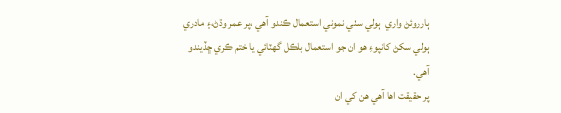ٻارروئڻ واري  ٻولي سٺي نموني استعمال ڪندو آهي ،پر عمر وڌڻ،۽ مادري ٻولي سکڻ کانپوءِ هو ان جو استعمال بلڪل گھٽائي يا ختم ڪري ڇڏيندو آهي.
پر حقيقت اها آهي هن کي ان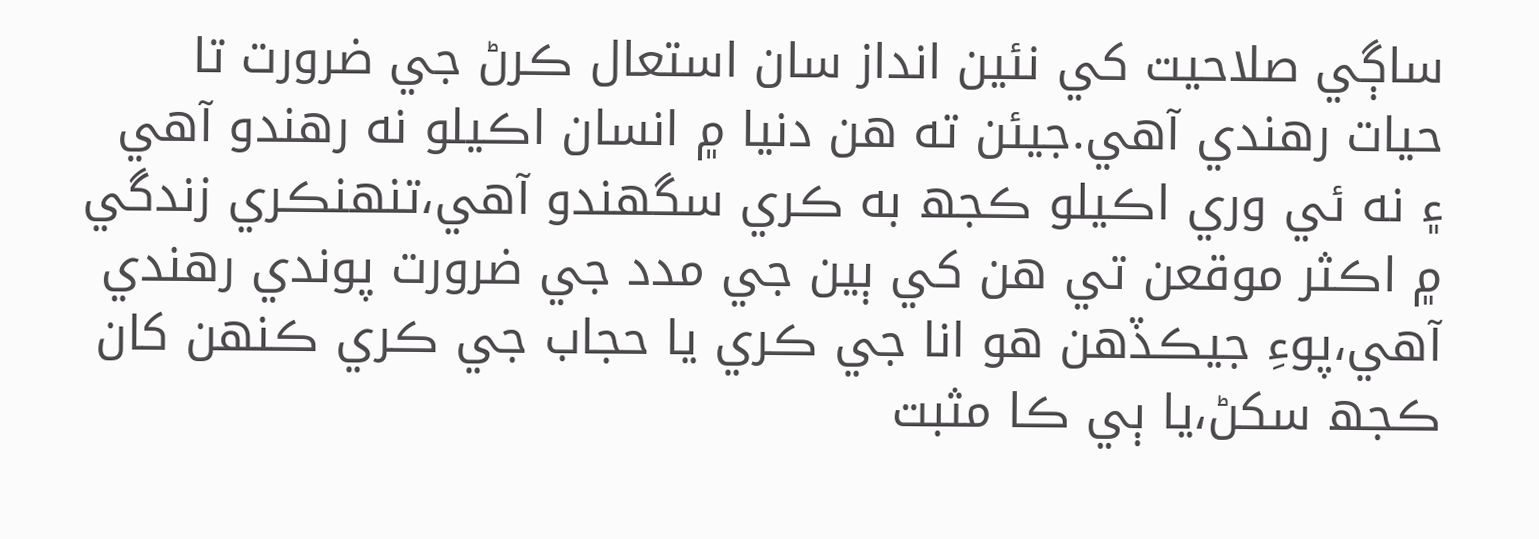ساڳي صلاحيت کي نئين انداز سان استعال ڪرڻ جي ضرورت تا حيات رهندي آهي.جيئن ته هن دنيا ۾ انسان اڪيلو نه رهندو آهي ۽ نه ئي وري اڪيلو ڪجھ به ڪري سگھندو آهي،تنهنڪري زندگي ۾ اڪثر موقعن تي هن کي ٻين جي مدد جي ضرورت پوندي رهندي آهي،پوءِ جيڪڏهن هو انا جي ڪري يا حجاب جي ڪري ڪنهن کان ڪجھ سکڻ،يا ٻي ڪا مثبت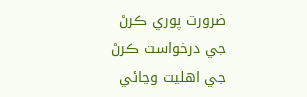ضرورت پوري ڪرڻ جي درخواست ڪرڻ جي اهليت وڃائي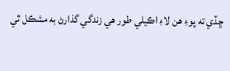ڇڏي ته پوءِ هن لاءِ اڪيلي طور هي زندگي گذارڻ به مشڪل ٿي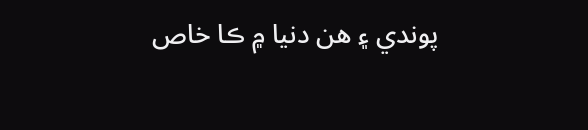پوندي ۽ هن دنيا ۾ ڪا خاص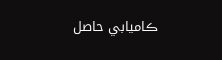ڪاميابي حاصل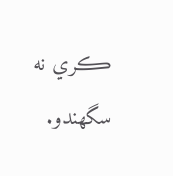ڪري نه سگھندو.